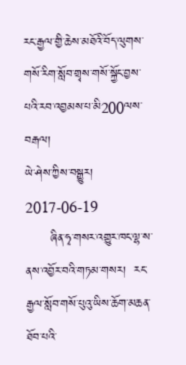རང་རྒྱལ་གྱི་ཆེས་མཐོའི་བོད་ལུགས་གསོ་རིག་སློབ་གྲྭས་གསོ་སྐྱོང་བྱས་པའི་རབ་འབྱམས་པ་མི200ལས་བརྒལ།
ཡེ་ཤེས་ཀྱིས་བསྒྱུར།        2017-06-19
      ཞིན་ཧྭ་གསར་འགྱུར་ཁང་ལྷ་ས་ནས་འབྱོར་བའི་གཏམ་གསར།  རང་རྒྱལ་སློབ་གསོ་པུའུ་ཡིས་ཆོག་མཆན་ཐོབ་པའི་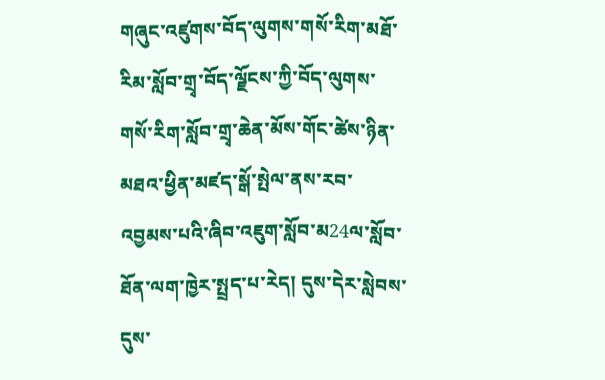གཞུང་འཛུགས་བོད་ལུགས་གསོ་རིག་མཐོ་རིམ་སློབ་གྲྭ་བོད་ལྗོངས་ཀྱི་བོད་ལུགས་གསོ་རིག་སློབ་གྲྭ་ཆེན་མོས་གོང་ཚེས་ཉིན་མཐའ་ཕྱིན་མཛད་སྒོ་སྤེལ་ནས་རབ་འབྱམས་པའི་ཞིབ་འཇུག་སློབ་མ24ལ་སློབ་ཐོན་ལག་ཁྱེར་སྤྲད་པ་རེད། དུས་དེར་སླེབས་དུས་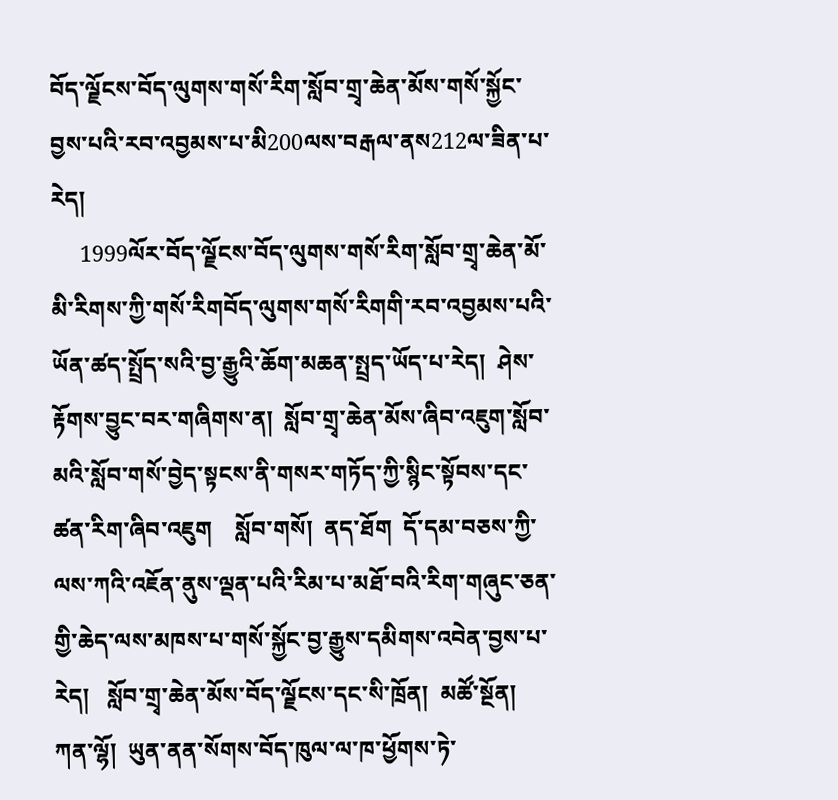བོད་ལྗོངས་བོད་ལུགས་གསོ་རིག་སློབ་གྲྭ་ཆེན་མོས་གསོ་སྐྱོང་བྱས་པའི་རབ་འབྱམས་པ་མི200ལས་བརྒལ་ནས212ལ་ཟིན་པ་རེད།
     1999ལོར་བོད་ལྗོངས་བོད་ལུགས་གསོ་རིག་སློབ་གྲྭ་ཆེན་མོ་མི་རིགས་ཀྱི་གསོ་རིགབོད་ལུགས་གསོ་རིགགི་རབ་འབྱམས་པའི་ཡོན་ཚད་སྤྲོད་སའི་བྱ་རྒྱུའི་ཆོག་མཆན་སྤྲད་ཡོད་པ་རེད།  ཤེས་རྟོགས་བྱུང་བར་གཞིགས་ན།  སློབ་གྲྭ་ཆེན་མོས་ཞིབ་འཇུག་སློབ་མའི་སློབ་གསོ་བྱེད་སྟངས་ནི་གསར་གཏོད་ཀྱི་སྙིང་སྟོབས་དང་ཚན་རིག་ཞིབ་འཇུག    སློབ་གསོ།  ནད་ཐོག  དོ་དམ་བཅས་ཀྱི་ལས་ཀའི་འཇོན་ནུས་ལྡན་པའི་རིམ་པ་མཐོ་བའི་རིག་གཞུང་ཅན་གྱི་ཆེད་ལས་མཁས་པ་གསོ་སྐྱོང་བྱ་རྒྱུས་དམིགས་འབེན་བྱས་པ་རེད།   སློབ་གྲྭ་ཆེན་མོས་བོད་ལྗོངས་དང་སི་ཁྲོན།  མཚོ་སྔོན།   ཀན་ལྷོ།  ཡུན་ནན་སོགས་བོད་ཁུལ་ལ་ཁ་ཕྱོགས་ཏེ་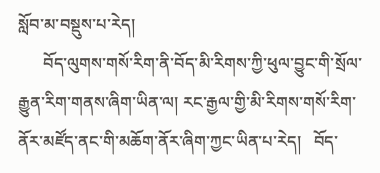སློབ་མ་བསྡུས་པ་རེད།
      བོད་ལུགས་གསོ་རིག་ནི་བོད་མི་རིགས་ཀྱི་ཕུལ་བྱུང་གི་སྲོལ་རྒྱུན་རིག་གནས་ཞིག་ཡིན་ལ། རང་རྒྱལ་གྱི་མི་རིགས་གསོ་རིག་ནོར་མཛོད་ནང་གི་མཆོག་ནོར་ཞིག་ཀྱང་ཡིན་པ་རེད།   བོད་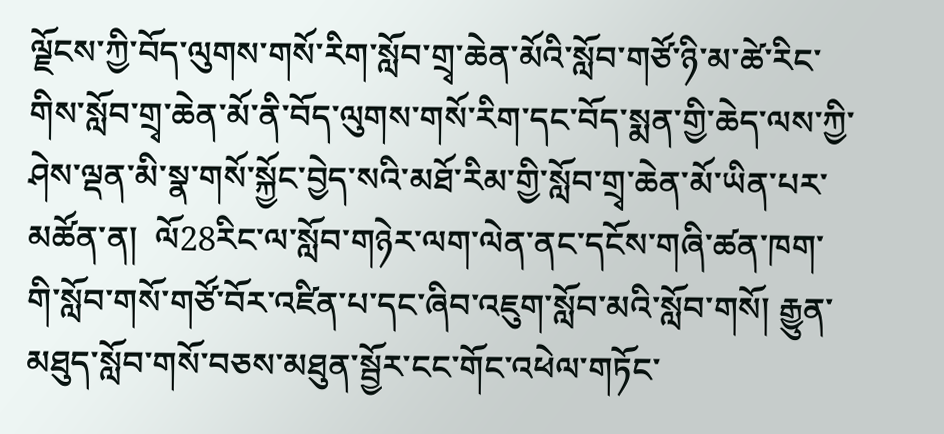ལྗོངས་ཀྱི་བོད་ལུགས་གསོ་རིག་སློབ་གྲྭ་ཆེན་མོའི་སློབ་གཙོ་ཉི་མ་ཚེ་རིང་གིས་སློབ་གྲྭ་ཆེན་མོ་ནི་བོད་ལུགས་གསོ་རིག་དང་བོད་སྨན་གྱི་ཆེད་ལས་ཀྱི་ཤེས་ལྡན་མི་སྣ་གསོ་སྐྱོང་བྱེད་སའི་མཐོ་རིམ་གྱི་སློབ་གྲྭ་ཆེན་མོ་ཡིན་པར་མཚོན་ན།  ལོ28རིང་ལ་སློབ་གཉེར་ལག་ལེན་ནང་དངོས་གཞི་ཚན་ཁག་གི་སློབ་གསོ་གཙོ་བོར་འཛིན་པ་དང་ཞིབ་འཇུག་སློབ་མའི་སློབ་གསོ། རྒྱུན་མཐུད་སློབ་གསོ་བཅས་མཐུན་སྦྱོར་ངང་གོང་འཕེལ་གཏོང་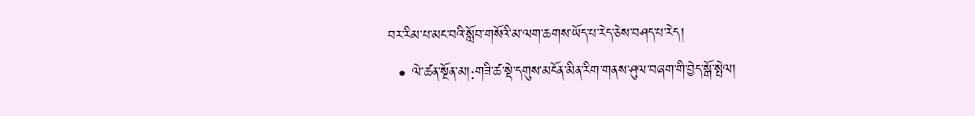བར་རིམ་པ་མང་བའི་སློབ་གསོའི་མ་ལག་ཆགས་ཡོད་པ་རེད་ཅེས་བཤད་པ་རེད།
  • ལེ་ཚན་སྔོན་མ།:གཟི་ཚ་སྡེ་དགུས་མངོན་མིན་རིག་གནས་ཤུལ་བཞག་གི་བྱེད་སྒོ་སྤེལ།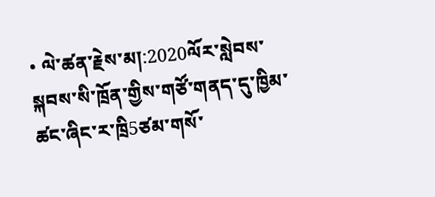• ལེ་ཚན་རྗེས་མ།:2020ལོར་སླེབས་སྐབས་སི་ཁྲོན་གྱིས་གཙོ་གནད་དུ་ཁྱིམ་ཚང་ཞིང་ར་ཁྲི5ཙམ་གསོ་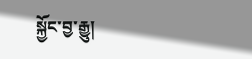སྐྱོང་བྱ་རྒྱུ།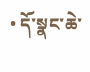• དོ་སྣང་ཆེ་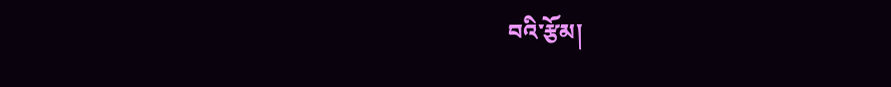བའི་རྩོམ།